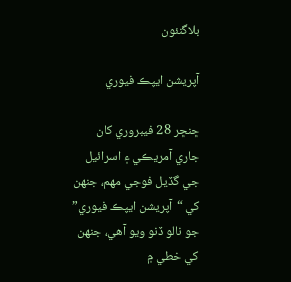بلاگنئون

آپريشن ايپڪ فيوري

ڇنڇر 28 فيبروري کان جاري آمريڪي ۽ اسرائيل جي گڏيل فوجي مهم، جنهن کي “آپريشن ايپڪ فيوري” جو نالو ڏنو ويو آهي، جنهن کي خطي ۾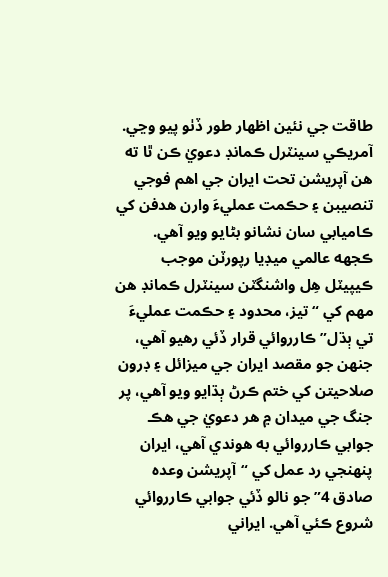طاقت جي نئين اظهار طور ڏٺو پيو وڃي. آمريڪي سينٽرل ڪمانڊ دعويٰ ڪن ٿا ته هن آپريشن تحت ايران جي اهم فوجي تنصيبن ۽ حڪمت عمليءَ وارن هدفن کي ڪاميابي سان نشانو بڻايو ويو آهي. ڪجهه عالمي ميڊيا رپورٽن موجب ڪيپيٽل هِل واشنگٽن سينٽرل ڪمانڊ هن مهم کي “تيز، محدود ۽ حڪمت عمليءَ تي ٻڌل” ڪارروائي قرار ڏئي رهيو آهي، جنهن جو مقصد ايران جي ميزائل ۽ ڊرون صلاحيتن کي ختم ڪرڻ ٻڌايو ويو آهي، پر جنگ جي ميدان ۾ هر دعويٰ جي هڪ جوابي ڪارروائي به هوندي آهي، ايران پنهنجي رد عمل کي “آپريشن وعده صادق 4” جو نالو ڏئي جوابي ڪارروائي شروع ڪئي آهي. ايراني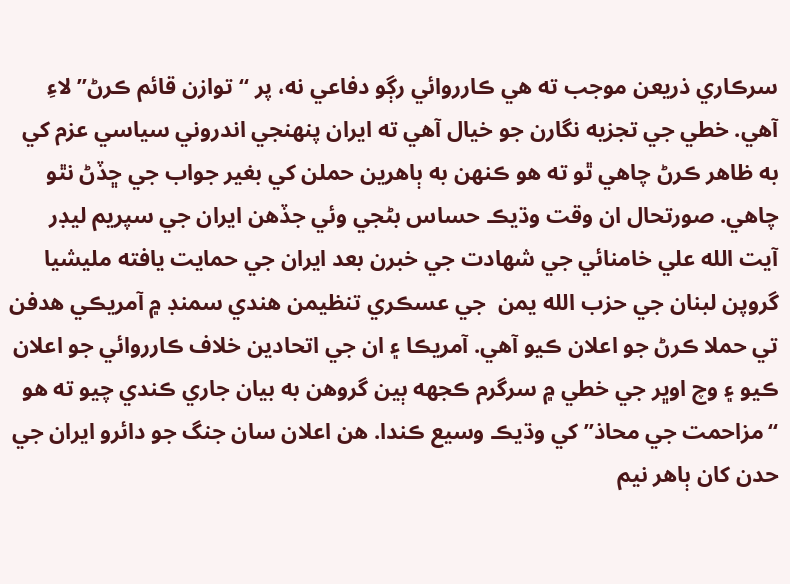سرڪاري ذريعن موجب ته هي ڪارروائي رڳو دفاعي نه، پر “توازن قائم ڪرڻ” لاءِ آهي. خطي جي تجزيه نگارن جو خيال آهي ته ايران پنهنجي اندروني سياسي عزم کي به ظاهر ڪرڻ چاهي ٿو ته هو ڪنهن به ٻاھرين حملن کي بغير جواب جي ڇڏڻ نٿو چاهي. صورتحال ان وقت وڌيڪ حساس بڻجي وئي جڏهن ايران جي سپريم ليڊر آيت الله علي خامنائي جي شهادت جي خبرن بعد ايران جي حمايت يافته مليشيا گروپن لبنان جي حزب الله يمن  جي عسڪري تنظيمن ھندي سمنڊ ۾ آمريڪي هدفن تي حملا ڪرڻ جو اعلان ڪيو آهي. آمريڪا ۽ ان جي اتحادين خلاف ڪارروائي جو اعلان ڪيو ۽ وچ اوڀر جي خطي ۾ سرگرم ڪجهه ٻين گروهن به بيان جاري ڪندي چيو ته هو “مزاحمت جي محاذ” کي وڌيڪ وسيع ڪندا. هن اعلان سان جنگ جو دائرو ايران جي حدن کان ٻاهر نيم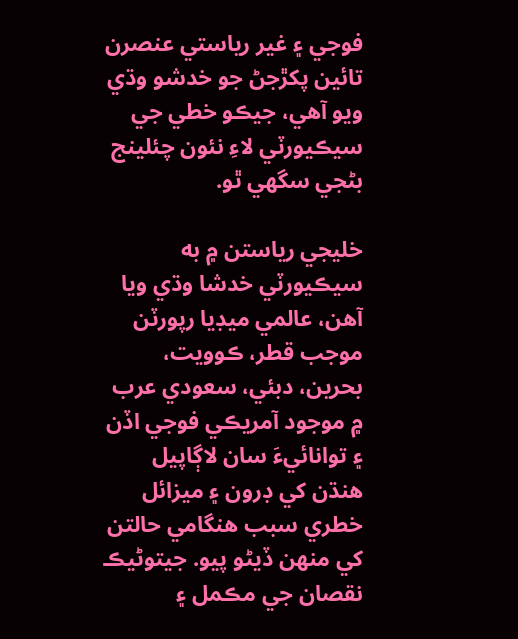فوجي ۽ غير رياستي عنصرن تائين پکڙجڻ جو خدشو وڌي ويو آهي، جيڪو خطي جي سيڪيورٽي لاءِ نئون چئلينج بڻجي سگهي ٿو.

خليجي رياستن ۾ به سيڪيورٽي خدشا وڌي ويا آهن، عالمي ميڊيا رپورٽن موجب قطر، ڪوويت، بحرين، دبئي، سعودي عرب ۾ موجود آمريڪي فوجي اڏن ۽ توانائيءَ سان لاڳاپيل هنڌن کي ڊرون ۽ ميزائل خطري سبب هنگامي حالتن کي منهن ڏيڻو پيو. جيتوڻيڪ نقصان جي مڪمل ۽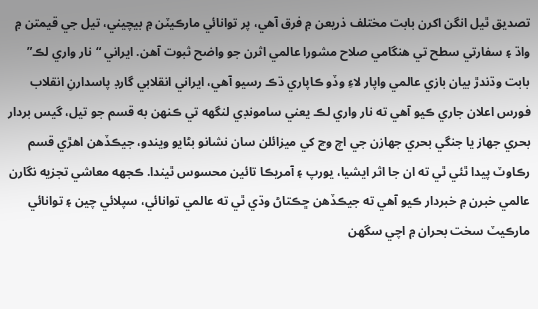تصديق ٿيل انگن اکرن بابت مختلف ذريعن ۾ فرق آهي، پر توانائي مارڪيٽن ۾ بيچيني، تيل جي قيمتن ۾ واڌ ۽ سفارتي سطح تي هنگامي صلاح مشورا عالمي اثرن جو واضح ثبوت آهن. ايراني “نار واري لڪ” بابت وڌندڙ بيان بازي عالمي واپار لاءِ وڏو ڪاپاري ڌڪ رسيو آهي، ايراني انقلابي گارڊ پاسدارنِ انقلاب فورس اعلان جاري ڪيو آهي ته نار واري لڪ يعني سامونڊي لنگهه تي ڪنهن به قسم جو تيل، گيس بردار بحري جهاز يا جنگي بحري جهازن جي اچ وڃ کي ميزائلن سان نشانو بڻايو ويندو، جيڪڏهن اھڙي قسم رڪاوٽ پيدا ٿئي ٿي ته ان جا اثر ايشيا، يورپ ۽ آمريڪا تائين محسوس ٿيندا. ڪجهه معاشي تجزيه نگارن عالمي خبرن ۾ خبردار ڪيو آهي ته جيڪڏهن ڇڪتاڻ وڌي ٿي ته عالمي توانائي، سپلائي چين ۽ توانائي مارڪيٽ سخت بحران ۾ اچي سگهن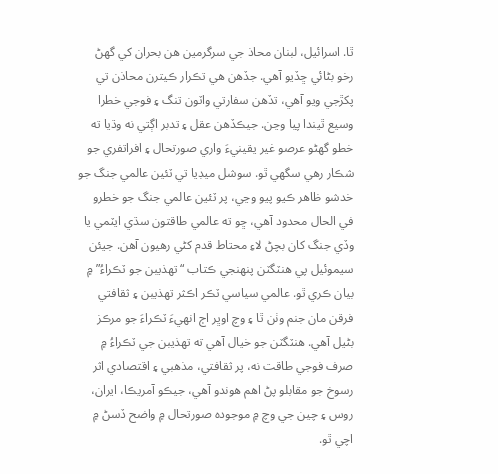ٿا. اسرائيل، لبنان محاذ جي سرگرمين هن بحران کي گهڻ رخو بڻائي ڇڏيو آهي. جڏهن هي تڪرار ڪيترن محاذن تي پکڙجي ويو آهي، تڏهن سفارتي واٽون تنگ ۽ فوجي خطرا وسيع ٿيندا پيا وڃن. جيڪڏهن عقل ۽ تدبر اڳتي نه وڌيا ته خطو گهڻو عرصو غير يقينيءَ واري صورتحال ۽ افراتفري جو شڪار رهي سگهي ٿو. سوشل ميڊيا تي ٽئين عالمي جنگ جو خدشو ظاهر ڪيو پيو وڃي، پر ٽئين عالمي جنگ جو خطرو في الحال محدود آهي، ڇو ته عالمي طاقتون سڌي ايٽمي يا وڏي جنگ کان بچڻ لاءِ محتاط قدم کڻي رهيون آهن. جيئن سيموئيل پي ھنٽگٽن پنهنجي ڪتاب “تهذيبن جو ٽڪراءُ” ۾ بيان ڪري ٿو. عالمي سياسي ٽڪر اڪثر تهذيبن ۽ ثقافتي فرقن مان جنم وٺن ٿا ۽ وچ اوڀر اڄ انهيءَ ٽڪراءَ جو مرڪز بڻيل آهي. ھنٽگٽن جو خيال آهي ته تهذيبن جي ٽڪراءُ ۾ صرف فوجي طاقت نه، پر ثقافتي، مذهبي ۽ اقتصادي اثر رسوخ جو مقابلو پڻ اهم هوندو آهي، جيڪو آمريڪا، ايران، روس ۽ چين جي وچ ۾ موجوده صورتحال ۾ واضح ڏسڻ ۾ اچي ٿو.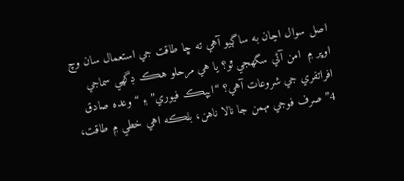اصل سوال اڃان به ساڳيو آهي ته ڇا طاقت جي استعمال سان وچ اوڀر ۾  امن آڻي سگهجي ٿو؟ يا هي مرحلو هڪ ڊگهي سماجي افراتفري جي شروعات آهي؟ “ايپڪ فيوري” ۽ “وعده صادق 4” صرف فوجي مهمن جا نالا ناهن، بلڪه اهي خطي ۾ طاقت،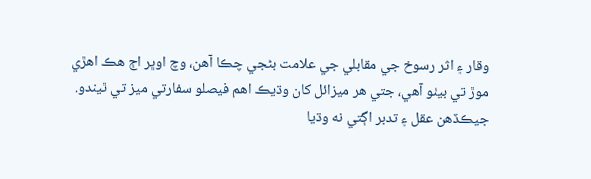وقار ۽ اثر رسوخ جي مقابلي جي علامت بڻجي چڪا آهن، وچ اوڀر اڄ هڪ اهڙي موڙ تي بيٺو آهي، جتي هر ميزائل کان وڌيڪ اهم فيصلو سفارتي ميز تي ٿيندو. جيڪڏهن عقل ۽ تدبر اڳتي نه وڌيا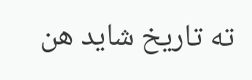ته تاريخ شايد هن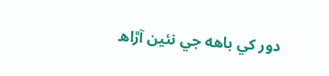دور کي باهه جي نئين آڙاھ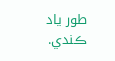طور ياد ڪندي.